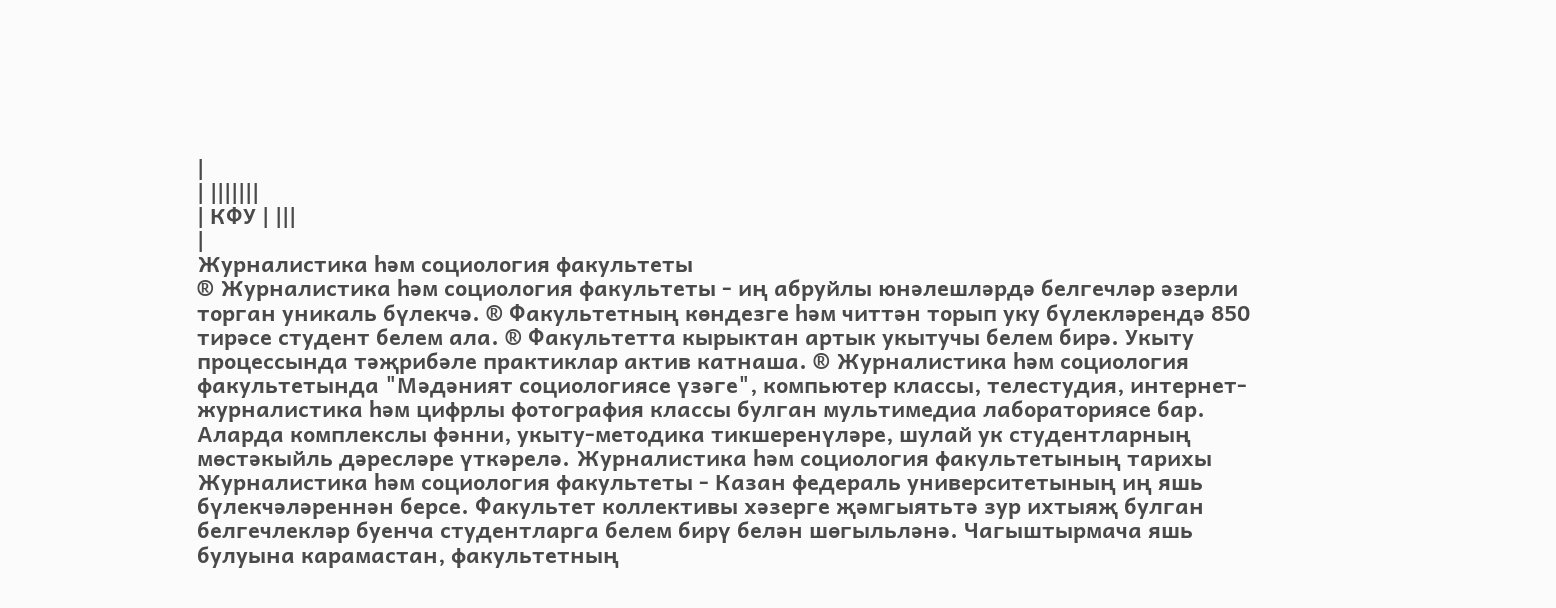|
| |||||||
| КФУ | |||
|
Журналистика һәм социология факультеты
® Журналистика һәм социология факультеты - иң абруйлы юнәлешләрдә белгечләр әзерли торган уникаль бүлекчә. ® Факультетның көндезге һәм читтән торып уку бүлекләрендә 850 тирәсе студент белем ала. ® Факультетта кырыктан артык укытучы белем бирә. Укыту процессында тәҗрибәле практиклар актив катнаша. ® Журналистика һәм социология факультетында "Мәдәният социологиясе үзәге", компьютер классы, телестудия, интернет-журналистика һәм цифрлы фотография классы булган мультимедиа лабораториясе бар. Аларда комплекслы фәнни, укыту-методика тикшеренүләре, шулай ук студентларның мөстәкыйль дәресләре үткәрелә. Журналистика һәм социология факультетының тарихы Журналистика һәм социология факультеты - Казан федераль университетының иң яшь бүлекчәләреннән берсе. Факультет коллективы хәзерге җәмгыятьтә зур ихтыяҗ булган белгечлекләр буенча студентларга белем бирү белән шөгыльләнә. Чагыштырмача яшь булуына карамастан, факультетның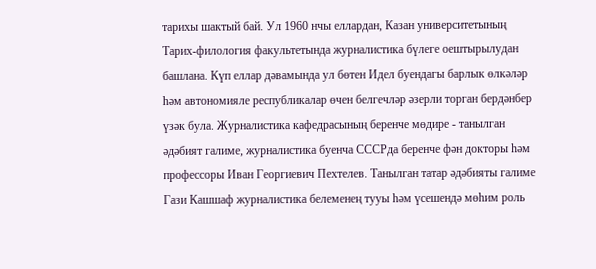тарихы шактый бай. Ул 1960 нчы еллардан, Казан университетының Тарих-филология факультетында журналистика бүлеге оештырылудан башлана. Күп еллар дәвамында ул бөтен Идел буендагы барлык өлкәләр һәм автономияле республикалар өчен белгечләр әзерли торган бердәнбер үзәк була. Журналистика кафедрасының беренче мөдире - танылган әдәбият галиме, журналистика буенча СССРда беренче фән докторы һәм профессоры Иван Георгиевич Пехтелев. Танылган татар әдәбияты галиме Гази Кашшаф журналистика белеменең тууы һәм үсешендә мөһим роль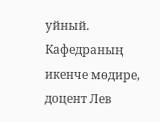уйный. Кафедраның икенче мөдире, доцент Лев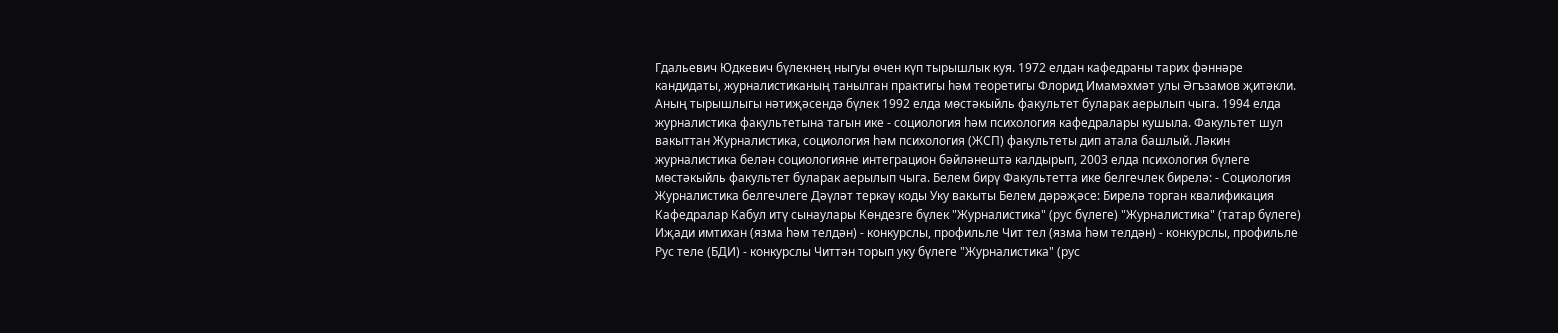Гдальевич Юдкевич бүлекнең ныгуы өчен күп тырышлык куя. 1972 елдан кафедраны тарих фәннәре кандидаты, журналистиканың танылган практигы һәм теоретигы Флорид Имамәхмәт улы Әгъзамов җитәкли. Аның тырышлыгы нәтиҗәсендә бүлек 1992 елда мөстәкыйль факультет буларак аерылып чыга. 1994 елда журналистика факультетына тагын ике - социология һәм психология кафедралары кушыла. Факультет шул вакыттан Журналистика, социология һәм психология (ЖСП) факультеты дип атала башлый. Ләкин журналистика белән социологияне интеграцион бәйләнештә калдырып, 2003 елда психология бүлеге мөстәкыйль факультет буларак аерылып чыга. Белем бирү Факультетта ике белгечлек бирелә: - Социология Журналистика белгечлеге Дәүләт теркәү коды Уку вакыты Белем дәрәҗәсе: Бирелә торган квалификация Кафедралар Кабул итү сынаулары Көндезге бүлек "Журналистика" (рус бүлеге) "Журналистика" (татар бүлеге) Иҗади имтихан (язма һәм телдән) - конкурслы, профильле Чит тел (язма һәм телдән) - конкурслы, профильле Рус теле (БДИ) - конкурслы Читтән торып уку бүлеге "Журналистика" (рус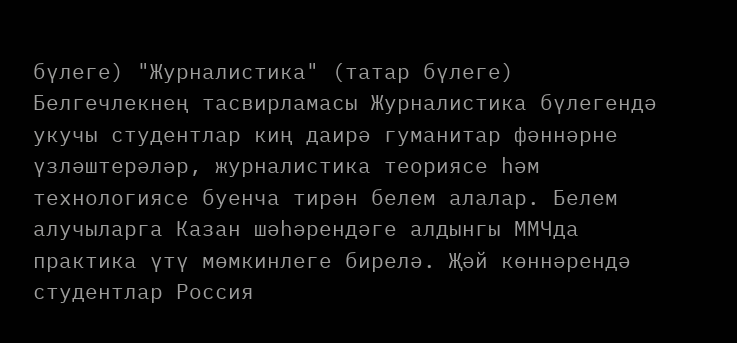бүлеге) "Журналистика" (татар бүлеге) Белгечлекнең тасвирламасы Журналистика бүлегендә укучы студентлар киң даирә гуманитар фәннәрне үзләштерәләр, журналистика теориясе һәм технологиясе буенча тирән белем алалар. Белем алучыларга Казан шәһәрендәге алдынгы ММЧда практика үтү мөмкинлеге бирелә. Җәй көннәрендә студентлар Россия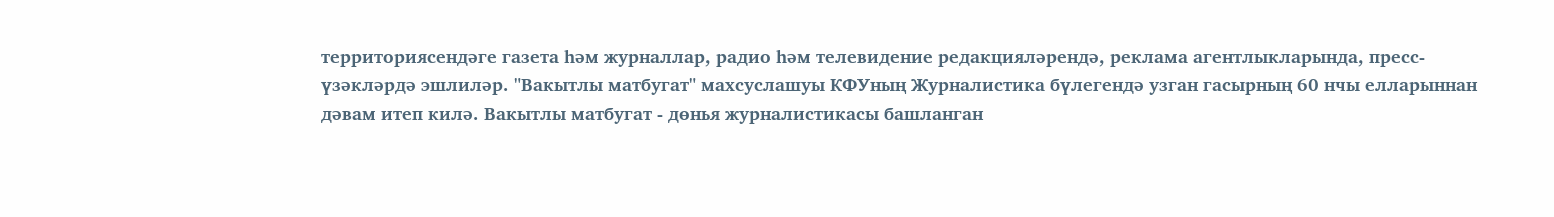территориясендәге газета һәм журналлар, радио һәм телевидение редакцияләрендә, реклама агентлыкларында, пресс-үзәкләрдә эшлиләр. "Вакытлы матбугат" махсуслашуы КФУның Журналистика бүлегендә узган гасырның 60 нчы елларыннан дәвам итеп килә. Вакытлы матбугат - дөнья журналистикасы башланган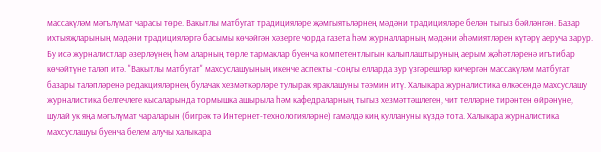массакүләм мәгълүмат чарасы төре. Вакытлы матбугат традицияләре җәмгыятьләрнең мәдәни традицияләре белән тыгыз бәйләнгән. Базар ихтыяҗларының мәдәни традицияләргә басымы көчәйгән хәзерге чорда газета һәм журналларның мәдәни әһәмиятләрен күтәрү аеруча зарур. Бу исә журналистлар әзерләүнең һәм аларның төрле тармаклар буенча компетентлыгын калыплаштыруның аерым җәһәтләренә игътибар көчәйтүне таләп итә. "Вакытлы матбугат" махсуслашуының икенче аспекты -соңгы елларда зур үзгәрешләр кичергән массакүләм матбугат базары таләпләренә редакцияләрнең булачак хезмәткәрләре тулырак яраклашуны тәэмин итү. Халыкара журналистика өлкәсендә махсуслашу журналистика белгечлеге кысаларында тормышка ашырыла һәм кафедраларның тыгыз хезмәттәшлеген, чит телләрне тирәнтен өйрәнүне, шулай ук яңа мәгълүмат чараларын (бигрәк тә Интернет-технологияләрне) гамәлдә киң куллануны күздә тота. Халыкара журналистика махсуслашуы буенча белем алучы халыкара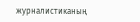журналистиканың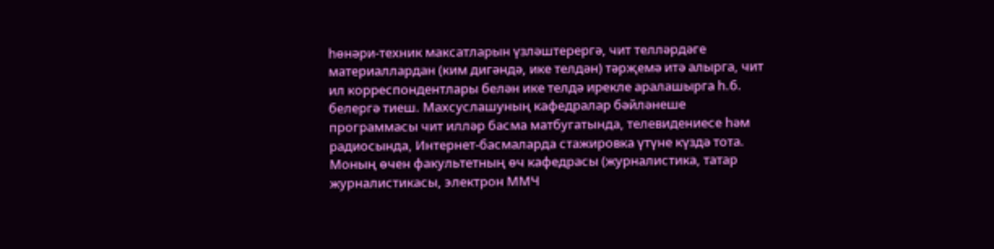һөнәри-техник максатларын үзләштерергә, чит телләрдәге материаллардан (ким дигәндә, ике телдән) тәрҗемә итә алырга, чит ил корреспондентлары белән ике телдә ирекле аралашырга һ.б. белергә тиеш. Махсуслашуның кафедралар бәйләнеше программасы чит илләр басма матбугатында, телевидениесе һәм радиосында, Интернет-басмаларда стажировка үтүне күздә тота. Моның өчен факультетның өч кафедрасы (журналистика, татар журналистикасы, электрон ММЧ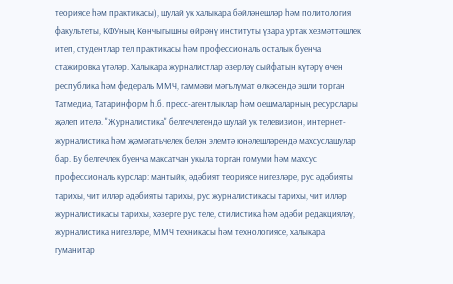теориясе һәм практикасы), шулай ук халыкара бәйләнешләр һәм политология факультеты, КФУның Көнчыгышны өйрәнү институты үзара уртак хезмәттәшлек итеп, студентлар тел практикасы һәм профессиональ осталык буенча стажировка үтәләр. Халыкара журналистлар әзерләү сыйфатын күтәрү өчен республика һәм федераль ММЧ, гаммәви мәгълүмат өлкәсендә эшли торган Татмедиа, Татаринформ һ.б. пресс-агентлыклар һәм оешмаларның ресурслары җәлеп ителә. "Журналистика" белгечлегендә шулай ук телевизион, интернет-журналистика һәм җәмәгатьчелек белән элемтә юнәлешләрендә махсуслашулар бар. Бу белгечлек буенча максатчан укыла торган гомуми һәм махсус профессиональ курслар: мантыйк, әдәбият теориясе нигезләре, рус әдәбияты тарихы, чит илләр әдәбияты тарихы, рус журналистикасы тарихы, чит илләр журналистикасы тарихы, хәзерге рус теле, стилистика һәм әдәби редакцияләү, журналистика нигезләре, ММЧ техникасы һәм технологиясе, халыкара гуманитар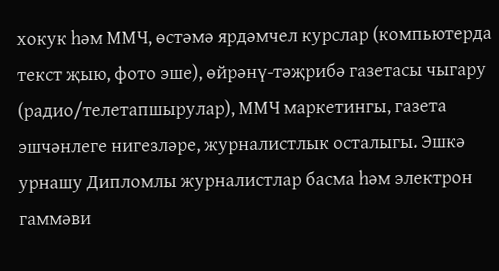хокук һәм ММЧ, өстәмә ярдәмчел курслар (компьютерда текст җыю, фото эше), өйрәнү-тәҗрибә газетасы чыгару (радио/телетапшырулар), ММЧ маркетингы, газета эшчәнлеге нигезләре, журналистлык осталыгы. Эшкә урнашу Дипломлы журналистлар басма һәм электрон гаммәви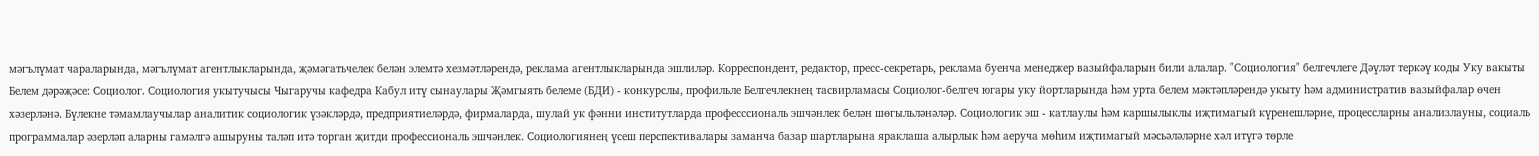мәгълүмат чараларында, мәгълүмат агентлыкларында, җәмәгатьчелек белән элемтә хезмәтләрендә, реклама агентлыкларында эшлиләр. Корреспондент, редактор, пресс-секретарь, реклама буенча менеджер вазыйфаларын били алалар. "Социология" белгечлеге Дәүләт теркәү коды Уку вакыты Белем дәрәҗәсе: Социолог. Социология укытучысы Чыгаручы кафедра Кабул итү сынаулары Җәмгыять белеме (БДИ) - конкурслы, профильле Белгечлекнең тасвирламасы Социолог-белгеч югары уку йортларында һәм урта белем мәктәпләрендә укыту һәм административ вазыйфалар өчен хәзерләнә. Бүлекне тәмамлаучылар аналитик социологик үзәкләрдә, предприятиеләрдә, фирмаларда, шулай ук фәнни институтларда професссиональ эшчәнлек белән шөгыльләнәләр. Социологик эш - катлаулы һәм каршылыклы иҗтимагый күренешләрне, процессларны анализлауны, социаль программалар әзерләп аларны гамәлгә ашыруны таләп итә торган җитди профессиональ эшчәнлек. Социологиянең үсеш перспективалары заманча базар шартларына яраклаша алырлык һәм аеруча мөһим иҗтимагый мәсьәләләрне хәл итүгә төрле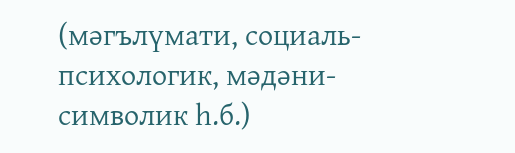(мәгълүмати, социаль-психологик, мәдәни-символик һ.б.)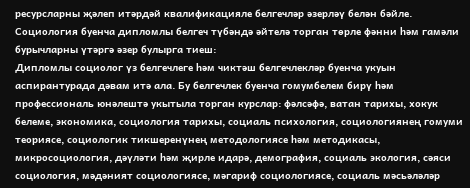ресурсларны җәлеп итәрдәй квалификацияле белгечләр әзерләү белән бәйле. Социология буенча дипломлы белгеч түбәндә әйтелә торган төрле фәнни һәм гамәли бурычларны үтәргә әзер булырга тиеш:
Дипломлы социолог үз белгечлеге һәм чиктәш белгечлекләр буенча укуын аспирантурада дәвам итә ала. Бу белгечлек буенча гомумбелем бирү һәм профессиональ юнәлештә укытыла торган курслар: фәлсәфә, ватан тарихы, хокук белеме, экономика, социология тарихы, социаль психология, социологиянең гомуми теориясе, социологик тикшеренүнең методологиясе һәм методикасы, микросоциология, дәүләти һәм җирле идарә, демография, социаль экология, сәяси социология, мәдәният социологиясе, мәгариф социологиясе, социаль мәсьәләләр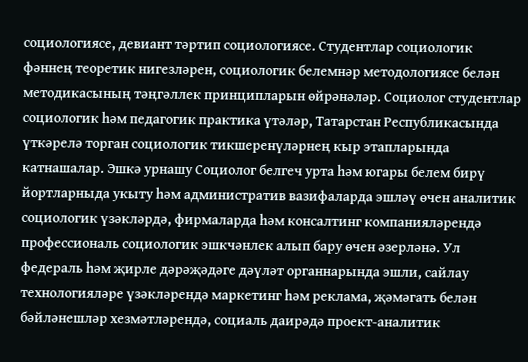социологиясе, девиант тәртип социологиясе. Студентлар социологик фәннең теоретик нигезләрен, социологик белемнәр методологиясе белән методикасының тәңгәллек принципларын өйрәнәләр. Социолог студентлар социологик һәм педагогик практика үтәләр, Татарстан Республикасында үткәрелә торган социологик тикшеренүләрнең кыр этапларында катнашалар. Эшкә урнашу Социолог белгеч урта һәм югары белем бирү йортларныда укыту һәм административ вазифаларда эшләү өчен аналитик социологик үзәкләрдә, фирмаларда һәм консалтинг компанияләрендә профессиональ социологик эшкчәнлек алып бару өчен әзерләнә. Ул федераль һәм җирле дәрәҗәдәге дәүләт органнарында эшли, сайлау технологияләре үзәкләрендә маркетинг һәм реклама, җәмәгать белән бәйләнешләр хезмәтләрендә, социаль даирәдә проект-аналитик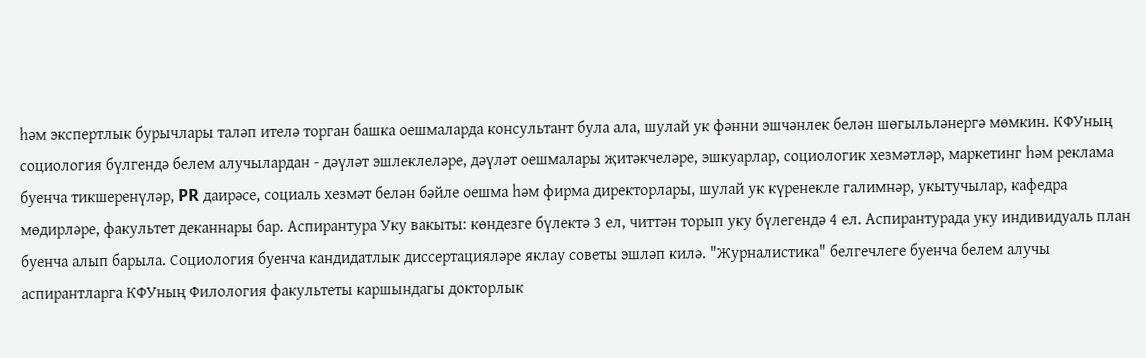һәм экспертлык бурычлары таләп ителә торган башка оешмаларда консультант була ала, шулай ук фәнни эшчәнлек белән шөгыльләнергә мөмкин. КФУның социология бүлгендә белем алучылардан - дәүләт эшлеклеләре, дәүләт оешмалары җитәкчеләре, эшкуарлар, социологик хезмәтләр, маркетинг һәм реклама буенча тикшеренүләр, PR даирәсе, социаль хезмәт белән бәйле оешма һәм фирма директорлары, шулай ук күренекле галимнәр, укытучылар, кафедра мөдирләре, факультет деканнары бар. Аспирантура Уку вакыты: көндезге бүлектә 3 ел, читтән торып уку бүлегендә 4 ел. Аспирантурада уку индивидуаль план буенча алып барыла. Социология буенча кандидатлык диссертацияләре яклау советы эшләп килә. "Журналистика" белгечлеге буенча белем алучы аспирантларга КФУның Филология факультеты каршындагы докторлык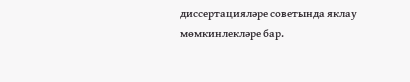диссертацияләре советында яклау мөмкинлекләре бар.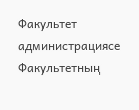Факультет администрациясе
Факультетның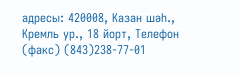адресы: 420008, Казан шәһ., Кремль ур., 18 йорт, Телефон (факс) (843)238-77-01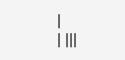|
| |||